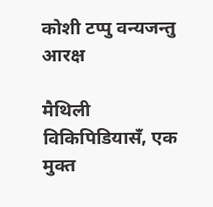कोशी टप्पु वन्यजन्तु आरक्ष

मैथिली विकिपिडियासँ, एक मुक्त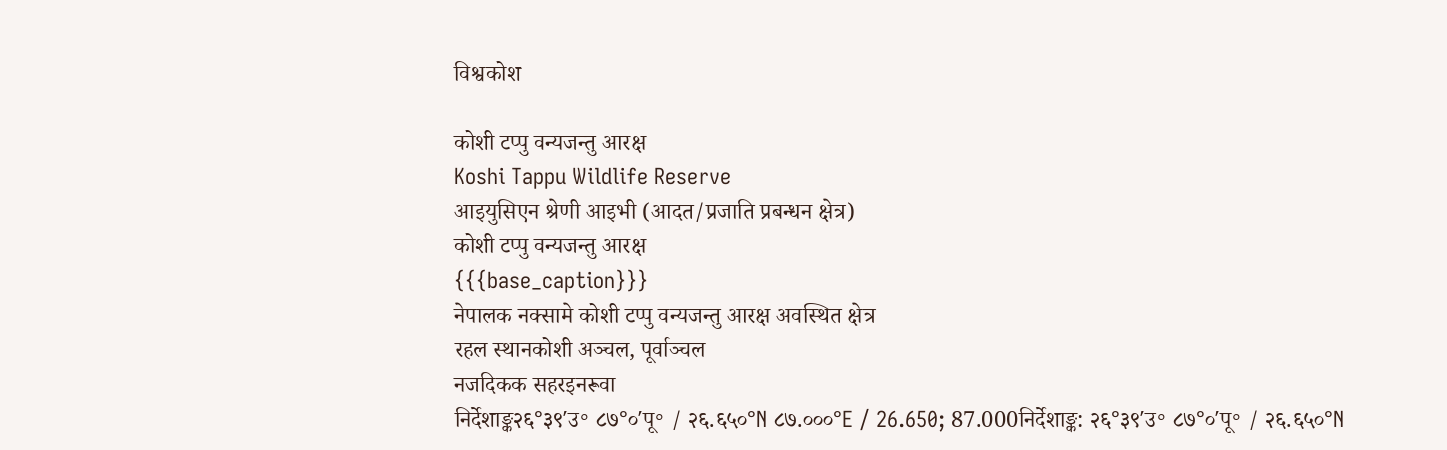विश्वकोश

कोशी टप्पु वन्यजन्तु आरक्ष
Koshi Tappu Wildlife Reserve
आइयुसिएन श्रेणी आइभी (आदत/प्रजाति प्रबन्धन क्षेत्र)
कोशी टप्पु वन्यजन्तु आरक्ष
{{{base_caption}}}
नेपालक नक्सामे कोशी टप्पु वन्यजन्तु आरक्ष अवस्थित क्षेत्र
रहल स्थानकोशी अञ्चल, पूर्वाञ्चल
नजदिकक सहरइनरूवा
निर्देशाङ्क२६°३९′उ॰ ८७°०′पू॰ / २६.६५०°N ८७.०००°E / 26.650; 87.000निर्देशाङ्क: २६°३९′उ॰ ८७°०′पू॰ / २६.६५०°N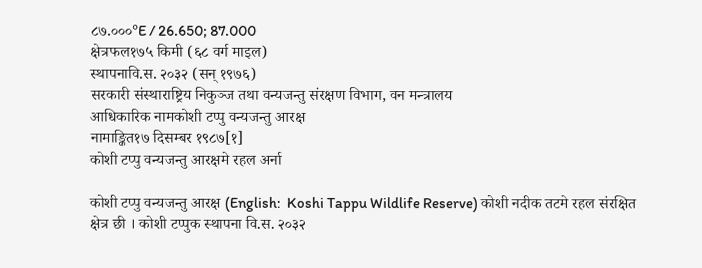८७.०००°E / 26.650; 87.000
क्षेत्रफल१७५ किमी (६८ वर्ग माइल)
स्थापनावि.स. २०३२ (सन् १९७६)
सरकारी संस्थाराष्ट्रिय निकुञ्ज तथा वन्यजन्तु संरक्षण विभाग, वन मन्त्रालय
आधिकारिक नामकोशी टप्पु वन्यजन्तु आरक्ष
नामाङ्कित१७ दिसम्बर १९८७[१]
कोशी टप्पु वन्यजन्तु आरक्षमे रहल अर्ना

कोशी टप्पु वन्यजन्तु आरक्ष (English:  Koshi Tappu Wildlife Reserve) कोशी नदीक तटमे रहल संरक्षित क्षेत्र छी । कोशी टप्पुक स्थापना वि.स. २०३२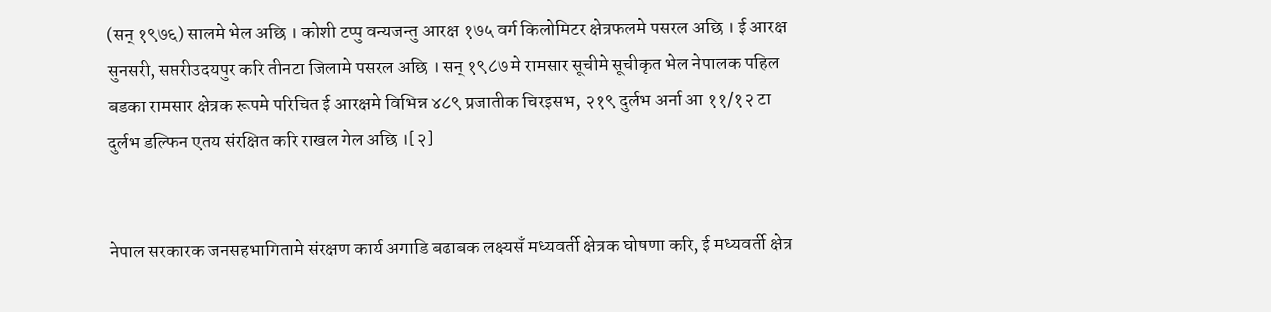(सन् १९७६) सालमे भेल अछि । कोशी टप्पु वन्यजन्तु आरक्ष १७५ वर्ग किलोमिटर क्षेत्रफलमे पसरल अछि । ई आरक्ष सुनसरी, सप्तरीउदयपुर करि तीनटा जिलामे पसरल अछि । सन् १९८७ मे रामसार सूचीमे सूचीकृत भेल नेपालक पहिल बडका रामसार क्षेत्रक रूपमे परिचित ई आरक्षमे विभिन्न ४८९ प्रजातीक चिरइसभ, २१९ दुर्लभ अर्ना आ ११/१२ टा दुर्लभ डल्फिन एतय संरक्षित करि राखल गेल अछि ।[२]


नेपाल सरकारक जनसहभागितामे संरक्षण कार्य अगाडि बढाबक लक्ष्यसँ मध्यवर्ती क्षेत्रक घोषणा करि, ई मध्यवर्ती क्षेत्र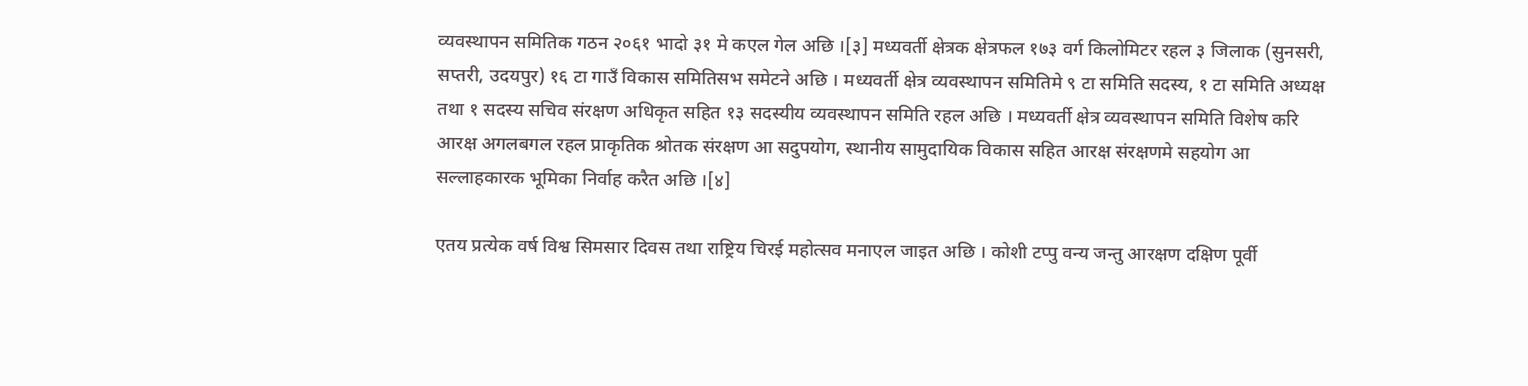व्यवस्थापन समितिक गठन २०६१ भादो ३१ मे कएल गेल अछि ।[३] मध्यवर्ती क्षेत्रक क्षेत्रफल १७३ वर्ग किलोमिटर रहल ३ जिलाक (सुनसरी, सप्तरी, उदयपुर) १६ टा गाउँ विकास समितिसभ समेटने अछि । मध्यवर्ती क्षेत्र व्यवस्थापन समितिमे ९ टा समिति सदस्य, १ टा समिति अध्यक्ष तथा १ सदस्य सचिव संरक्षण अधिकृत सहित १३ सदस्यीय व्यवस्थापन समिति रहल अछि । मध्यवर्ती क्षेत्र व्यवस्थापन समिति विशेष करि आरक्ष अगलबगल रहल प्राकृतिक श्रोतक संरक्षण आ सदुपयोग, स्थानीय सामुदायिक विकास सहित आरक्ष संरक्षणमे सहयोग आ सल्लाहकारक भूमिका निर्वाह करैत अछि ।[४]

एतय प्रत्येक वर्ष विश्व सिमसार दिवस तथा राष्ट्रिय चिरई महोत्सव मनाएल जाइत अछि । कोशी टप्पु वन्य जन्तु आरक्षण दक्षिण पूर्वी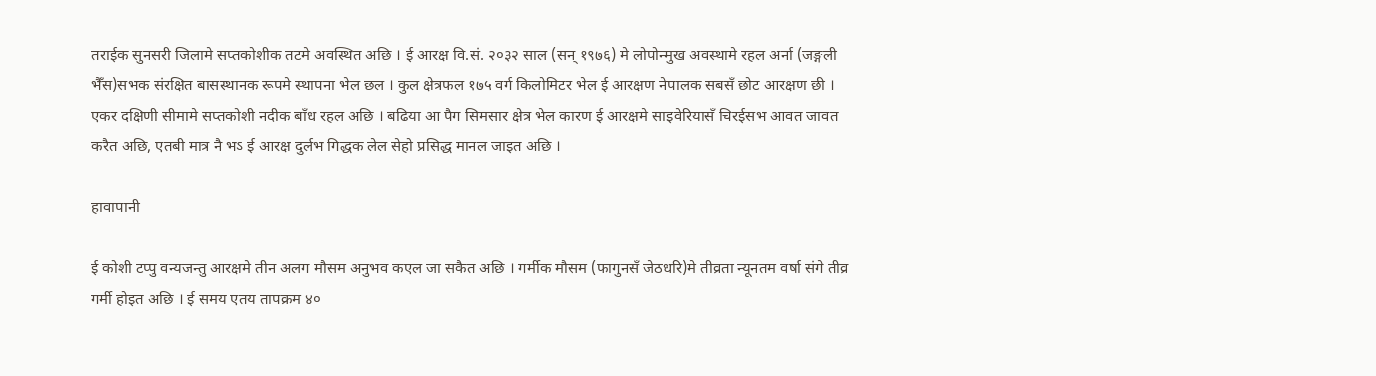तराईक सुनसरी जिलामे सप्तकोशीक तटमे अवस्थित अछि । ई आरक्ष वि.सं. २०३२ साल (सन् १९७६) मे लोपोन्मुख अवस्थामे रहल अर्ना (जङ्गली भैँस)सभक संरक्षित बासस्थानक रूपमे स्थापना भेल छल । कुल क्षेत्रफल १७५ वर्ग किलोमिटर भेल ई आरक्षण नेपालक सबसँ छोट आरक्षण छी । एकर दक्षिणी सीमामे सप्तकोशी नदीक बाँध रहल अछि । बढिया आ पैग सिमसार क्षेत्र भेल कारण ई आरक्षमे साइवेरियासँ चिरईसभ आवत जावत करैत अछि, एतबी मात्र नै भऽ ई आरक्ष दुर्लभ गिद्धक लेल सेहो प्रसिद्ध मानल जाइत अछि ।

हावापानी

ई कोशी टप्पु वन्यजन्तु आरक्षमे तीन अलग मौसम अनुभव कएल जा सकैत अछि । गर्मीक मौसम (फागुनसँ जेठधरि)मे तीव्रता न्यूनतम वर्षा संगे तीव्र गर्मी होइत अछि । ई समय एतय तापक्रम ४०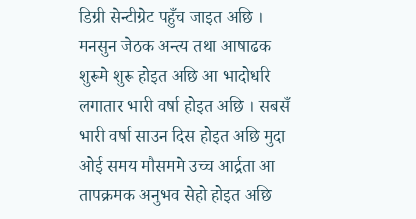डिग्री सेन्टीग्रेट पहुँच जाइत अछि । मनसुन जेठक अन्त्य तथा आषाढक शुरूमे शुरू होइत अछि आ भादोधरि लगातार भारी वर्षा होइत अछि । सबसँ भारी वर्षा साउन दिस होइत अछि मुदा ओई समय मौसममे उच्च आर्द्रता आ तापक्रमक अनुभव सेहो होइत अछि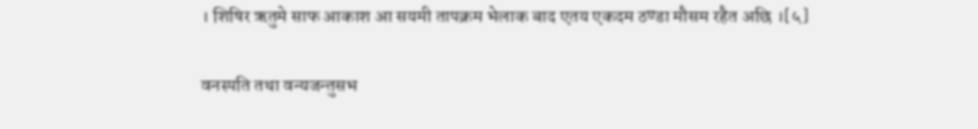। शिषिर ऋतुमे साफ आकाश आ सयमी तापक्रम भेलाक बाद एतय एकदम ठण्डा मौसम रहैत अछि ।[५]

वनस्पति तथा वन्यजन्तुसभ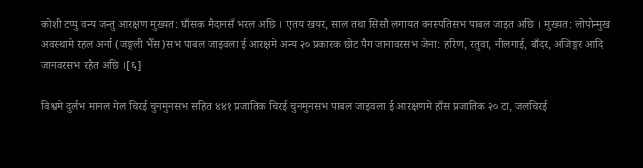कोशी टप्पु वन्य जन्तु आरक्षण मुख्यत: घाँसक मैदानसँ भरल अछि । एतय खयर, साल तथा सिसौ लगायत वनस्पतिसभ पाबल जाइत अछि । मुख्यत: लोपोन्मुख अवस्थामे रहल अर्ना (जङ्गली भैँस)सभ पाबल जाइवला ई आरक्षमे अन्य २० प्रकारक छोट पैग जानावरसभ जेना: हरिण, रतुवा, नीलगाई, बाँदर, अजिङ्गर आदि जानवरसभ रहैत अछि ।[६]

विश्वमे दुर्लभ मानल गेल चिरई चुनमुनसभ सहित ४४१ प्रजातिक चिरई चुनमुनसभ पाबल जाइवला ई आरक्षणमे हाँस प्रजातिक २० टा, जलचिरई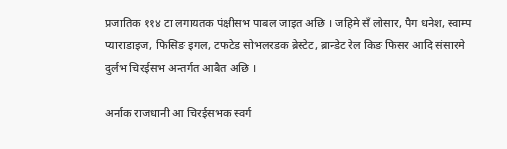प्रजातिक ११४ टा लगायतक पंक्षीसभ पाबल जाइत अछि । जहिमे सँ लोसार, पैग धनेश, स्वाम्प प्याराडाइज, फिसिङ इगल, टफटेड सोभलरडक ब्रेस्टेट, ब्रान्डेट रेल किङ फिसर आदि संसारमे दुर्लभ चिरईसभ अन्तर्गत आबैत अछि ।

अर्नाक राजधानी आ चिरईसभक स्वर्ग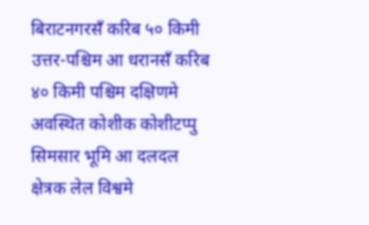बिराटनगरसँ करिब ५० किमी उत्तर-पश्चिम आ धरानसँ करिब ४० किमी पश्चिम दक्षिणमे अवस्थित कोशीक कोशीटप्पु सिमसार भूमि आ दलदल क्षेत्रक लेल विश्वमे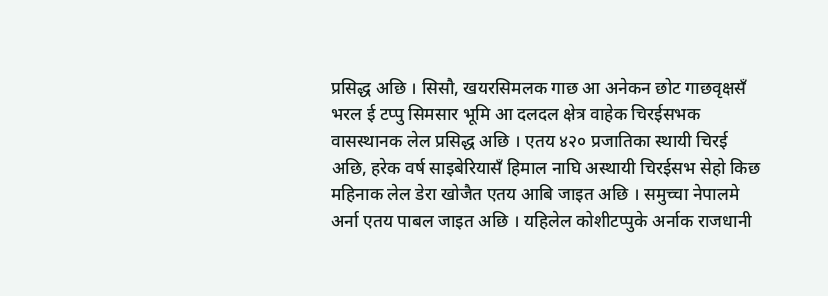प्रसिद्ध अछि । सिसौ, खयरसिमलक गाछ आ अनेकन छोट गाछवृक्षसँ भरल ई टप्पु सिमसार भूमि आ दलदल क्षेत्र वाहेक चिरईसभक वासस्थानक लेल प्रसिद्ध अछि । एतय ४२० प्रजातिका स्थायी चिरई अछि, हरेक वर्ष साइबेरियासँ हिमाल नाघि अस्थायी चिरईसभ सेहो किछ महिनाक लेल डेरा खोजैत एतय आबि जाइत अछि । समुच्चा नेपालमे अर्ना एतय पाबल जाइत अछि । यहिलेल कोशीटप्पुके अर्नाक राजधानी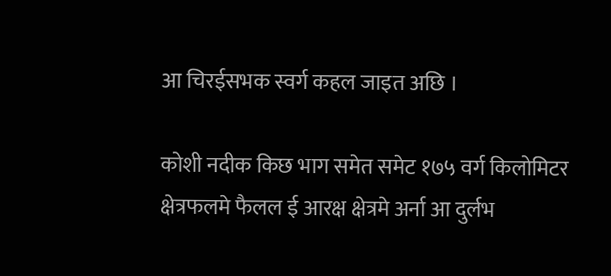आ चिरईसभक स्वर्ग कहल जाइत अछि ।

कोशी नदीक किछ भाग समेत समेट १७५ वर्ग किलोमिटर क्षेत्रफलमे फैलल ई आरक्ष क्षेत्रमे अर्ना आ दुर्लभ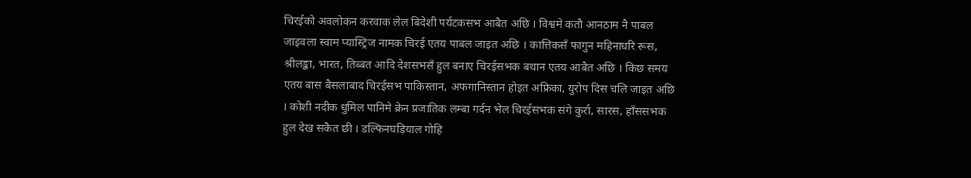चिरईको अवलोकन करवाक लेल बिदेशी पर्यटकसभ आबैत अछि । विश्वमे कतौ आनठाम नै पाबल जाइवला स्वाम प्यास्ट्रिज नामक चिरई एतय पाबल जाइत अछि । कात्तिकसँ फागुन महिनाधरि रूस, श्रीलङ्का, भारत, तिब्बत आदि देशसभसँ हुल बनाए चिरईसभक बथान एतय आबैत अछि । किछ समय एतय बास बैसलाबाद चिरईसभ पाकिस्तान, अफगानिस्तान होइत अफ्रिका, युरोप दिस चलि जाइत अछि । कोशी नदीक धुमिल पानिमे क्रेन प्रजातिक लम्बा गर्दन भेल चिरईसभक संगे कुर्रा, सारस, हाँससभक हुल देख सकैत छी । डल्फिनघड़ियाल गोहि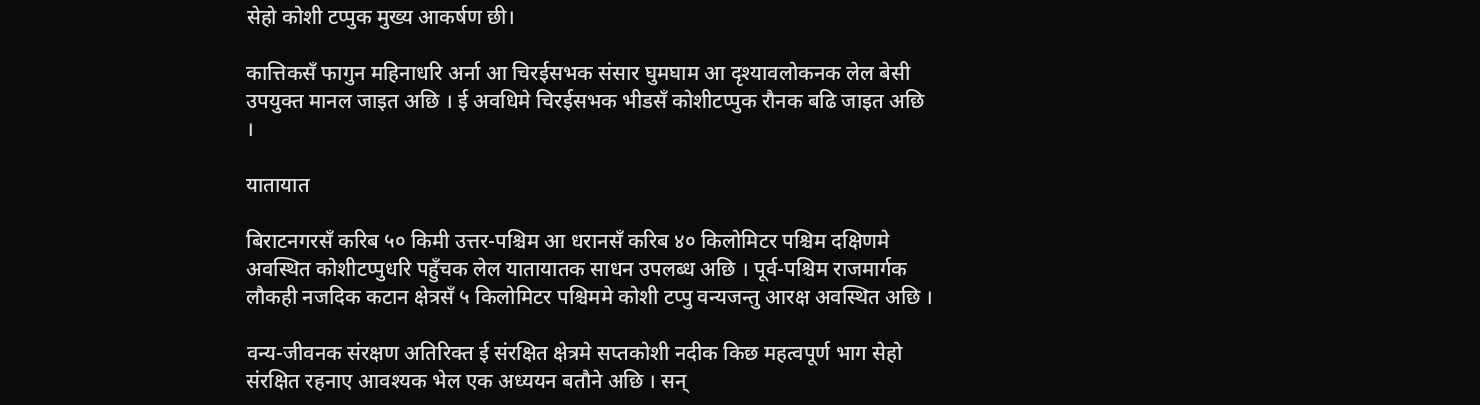सेहो कोशी टप्पुक मुख्य आकर्षण छी।

कात्तिकसँ फागुन महिनाधरि अर्ना आ चिरईसभक संसार घुमघाम आ दृश्यावलोकनक लेल बेसी उपयुक्त मानल जाइत अछि । ई अवधिमे चिरईसभक भीडसँ कोशीटप्पुक रौनक बढि जाइत अछि ।

यातायात

बिराटनगरसँ करिब ५० किमी उत्तर-पश्चिम आ धरानसँ करिब ४० किलोमिटर पश्चिम दक्षिणमे अवस्थित कोशीटप्पुधरि पहुँचक लेल यातायातक साधन उपलब्ध अछि । पूर्व-पश्चिम राजमार्गक लौकही नजदिक कटान क्षेत्रसँ ५ किलोमिटर पश्चिममे कोशी टप्पु वन्यजन्तु आरक्ष अवस्थित अछि ।

वन्य-जीवनक संरक्षण अतिरिक्त ई संरक्षित क्षेत्रमे सप्तकोशी नदीक किछ महत्वपूर्ण भाग सेहो संरक्षित रहनाए आवश्यक भेल एक अध्ययन बतौने अछि । सन्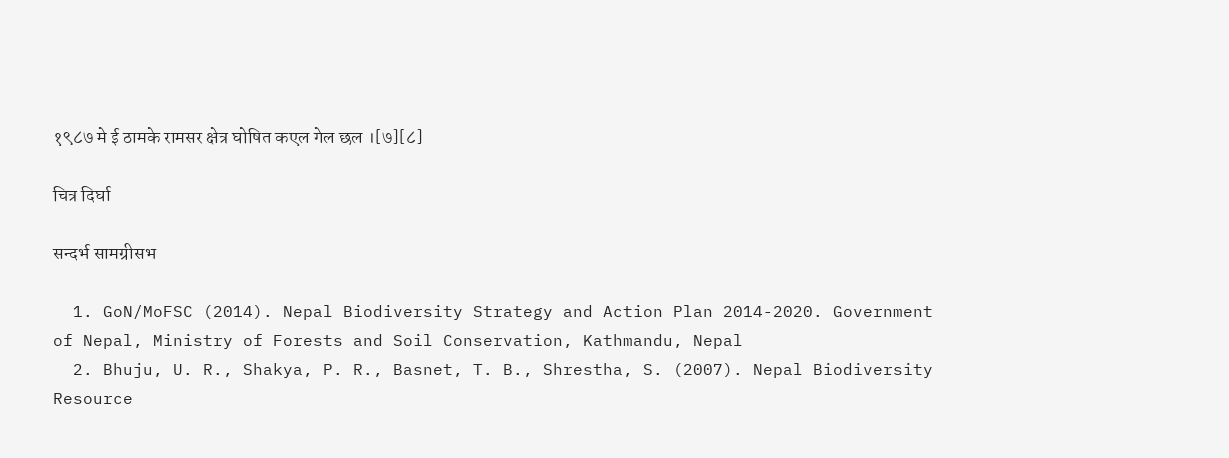१९८७ मे ई ठामके रामसर क्षेत्र घोषित कएल गेल छल ।[७][८]

चित्र दिर्घा

सन्दर्भ सामग्रीसभ

  1. GoN/MoFSC (2014). Nepal Biodiversity Strategy and Action Plan 2014-2020. Government of Nepal, Ministry of Forests and Soil Conservation, Kathmandu, Nepal
  2. Bhuju, U. R., Shakya, P. R., Basnet, T. B., Shrestha, S. (2007). Nepal Biodiversity Resource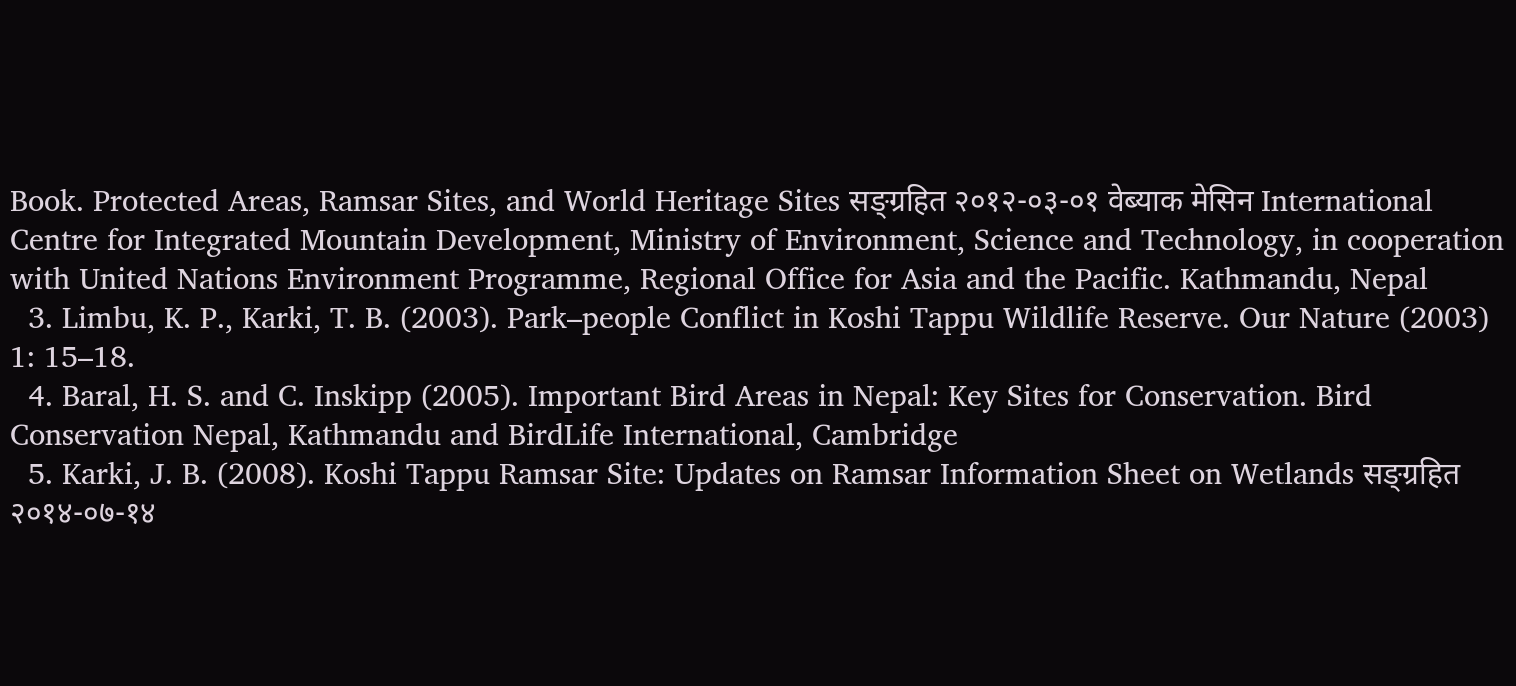Book. Protected Areas, Ramsar Sites, and World Heritage Sites सङ्ग्रहित २०१२-०३-०१ वेब्याक मेसिन International Centre for Integrated Mountain Development, Ministry of Environment, Science and Technology, in cooperation with United Nations Environment Programme, Regional Office for Asia and the Pacific. Kathmandu, Nepal
  3. Limbu, K. P., Karki, T. B. (2003). Park–people Conflict in Koshi Tappu Wildlife Reserve. Our Nature (2003) 1: 15–18.
  4. Baral, H. S. and C. Inskipp (2005). Important Bird Areas in Nepal: Key Sites for Conservation. Bird Conservation Nepal, Kathmandu and BirdLife International, Cambridge
  5. Karki, J. B. (2008). Koshi Tappu Ramsar Site: Updates on Ramsar Information Sheet on Wetlands सङ्ग्रहित २०१४-०७-१४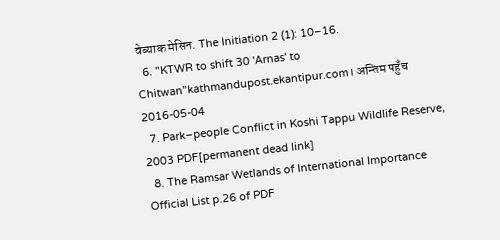वेब्याक मेसिन. The Initiation 2 (1): 10–16.
  6. "KTWR to shift 30 'Arnas' to Chitwan"kathmandupost.ekantipur.com। अन्तिम पहुँच 2016-05-04
  7. Park–people Conflict in Koshi Tappu Wildlife Reserve, 2003 PDF[permanent dead link]
  8. The Ramsar Wetlands of International Importance Official List p.26 of PDF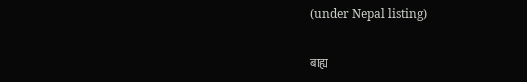(under Nepal listing)

बाह्य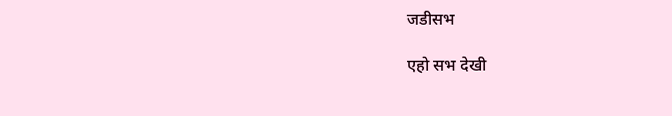जडीसभ

एहो सभ देखी